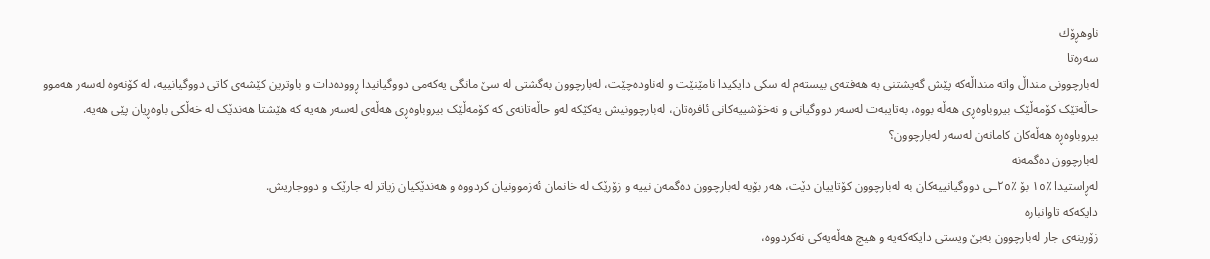ناوهڕۆك
سەرەتا
لەبارچوونی منداڵ واتە منداڵەکە پێش گەیشتنی بە هەفتەی بیستەم لە سکی دایکیدا نامێنێت و لەناودەچێت، لەبارچوون بەگشتی لە سێ مانگی یەکەمی دووگیانیدا ڕوودەدات و باوترین کێشەی کاتی دووگیانییە، لە کۆنەوە لەسەر هەموو حاڵەتێک کۆمەڵێک بیروباوەڕی هەڵە بووە، بەتایبەت لەسەر دووگیانی و نەخۆشییەکانی ئافرەتان، لەبارچوونیش یەکێکە لەو حاڵەتانەی کە کۆمەڵێک بیروباوەڕی هەڵەی لەسەر هەیە کە هێشتا هەندێک لە خەڵکی باوەڕیان پێی هەیە.
بیروباوەڕە هەڵەکان کامانەن لەسەر لەبارچوون؟
لەبارچوون دەگمەنە
لەڕاستیدا ٪١٥ بۆ ٪٢٥ـی دووگیانییەکان بە لەبارچوون کۆتاییان دێت، هەر بۆیە لەبارچوون دەگمەن نییە و زۆرێک لە خانمان ئەزموونیان کردووە و هەندێکیان زیاتر لە جارێک و دووجاریش.
دایکەکە تاوانبارە
زۆرینەی جار لەبارچوون بەبێ ویستی دایکەکەیە و هیچ هەڵەیەکی نەکردووە،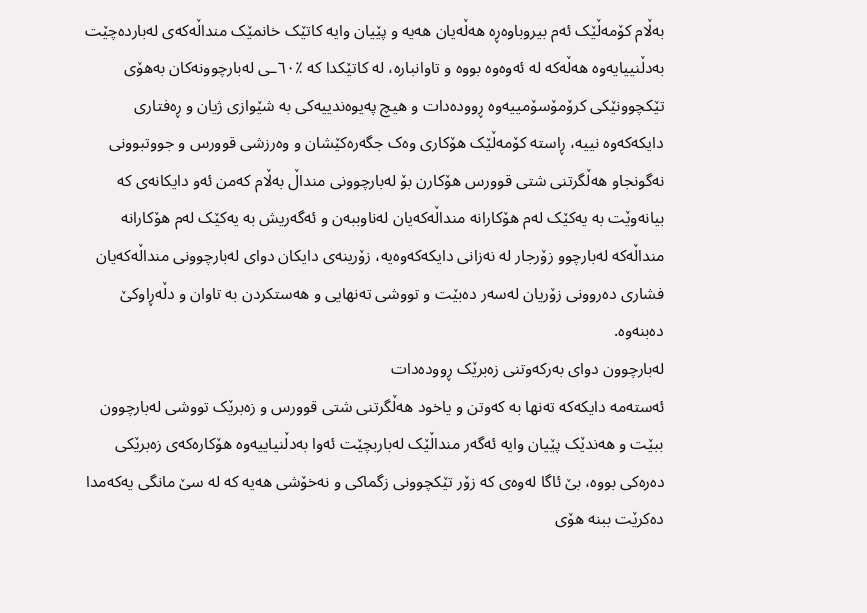بەڵام کۆمەڵێک ئەم بیروباوەڕە هەڵەیان هەیە و پێیان وایە کاتێک خانمێک منداڵەکەی لەباردەچێت بەدڵنییایەوە هەڵەکە لە ئەوەوە بووە و تاوانبارە، لە کاتێکدا کە ٪٦٠ـی لەبارچوونەکان بەهۆی تێکچوونێکی کرۆمۆسۆمییەوە ڕوودەدات و هیچ پەیوەندییەکی بە شێوازی ژیان و ڕەفتاری دایکەکەوە نییە، ڕاستە کۆمەڵێک هۆکاری وەک جگەرەکێشان و وەرزشی قوورس و جووتبوونی نەگونجاو هەڵگرتنی شتی قوورس هۆکارن بۆ لەبارچوونی منداڵ بەڵام کەمن ئەو دایکانەی کە بیانەوێت بە یەکێک لەم هۆکارانە منداڵەکەیان لەناوببەن و ئەگەریش بە یەکێک لەم هۆکارانە منداڵەکە لەبارچوو زۆرجار لە نەزانی دایکەکەوەیە، زۆرینەی دایکان دوای لەبارچوونی منداڵەکەیان فشاری دەروونی زۆریان لەسەر دەبێت و تووشی تەنهایی و هەستکردن بە تاوان و دڵەڕاوکێ دەبنەوە.
لەبارچوون دوای بەرکەوتنی زەبرێک ڕوودەدات
ئەستەمە دایکەکە تەنها بە کەوتن و یاخود هەڵگرتنی شتی قوورس و زەبرێک تووشی لەبارچوون ببێت و هەندێک پێیان وایە ئەگەر منداڵێک لەباربچێت ئەوا بەدڵنیاییەوە هۆکارەکەی زەبرێکی دەرەکی بووە، بێ ئاگا لەوەی کە زۆر تێکچوونی زگماکی و نەخۆشی هەیە کە لە سێ مانگی یەکەمدا دەکرێت ببنە هۆی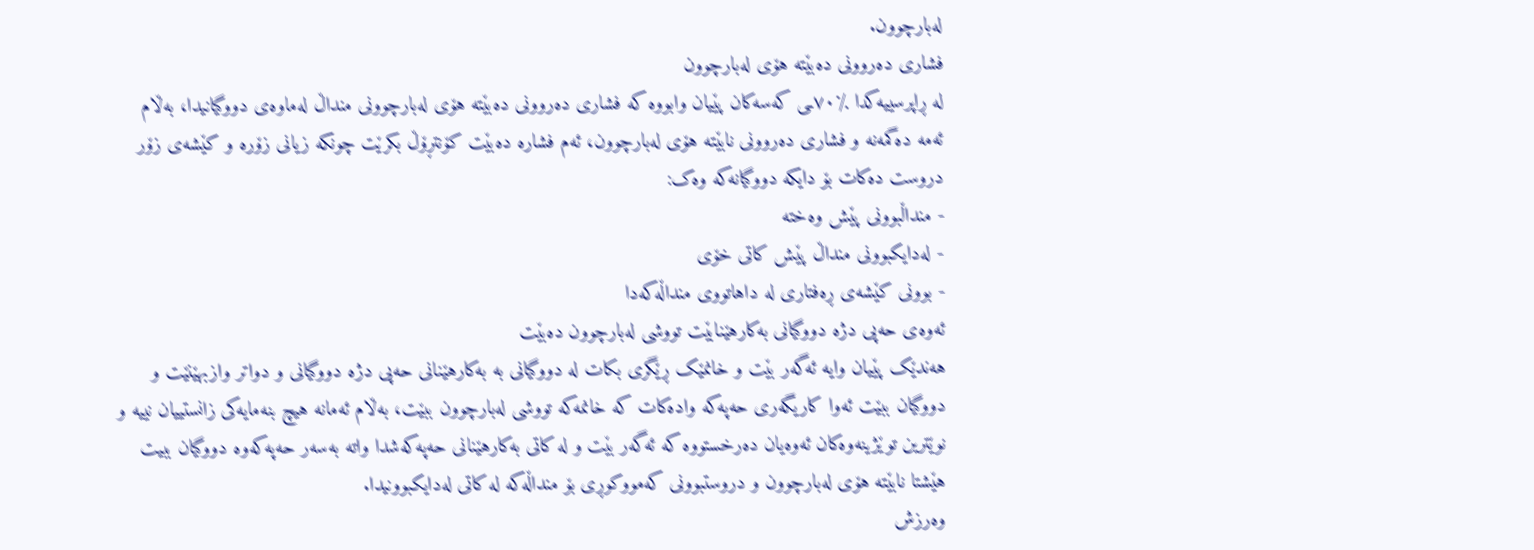لەبارچوون.
فشاری دەروونی دەبێتە هۆی لەبارچوون
لە ڕاپرسییەکدا ٪٧٠ـی کەسەکان پێیان وابووە کە فشاری دەروونی دەبێتە هۆی لەبارچوونی منداڵ لەماوەی دووگیانیدا، بەڵام ئەمە دەگمەنە و فشاری دەروونی نابێتە هۆی لەبارچوون، ئەم فشارە دەبێت کۆنتڕۆڵ بکرێت چونکە زیانی زۆرە و کێشەی زۆر دروست دەکات بۆ دایکە دووگیانەکە وەک:
- منداڵبوونی پێش وەختە
- لەدایکبوونی منداڵ پێش کاتی خۆی
- بوونی کێشەی ڕەفتاری لە داهاتووی منداڵەکەدا
ئەوەی حەپی دژە دووگیانی بەکارهێنابێت تووشی لەبارچوون دەبێت
هەندێک پێیان وایە ئەگەر بێت و خانمێک ڕێگری بکات لە دووگیانی بە بەکارهێنانی حەپی دژە دووگیانی و دواتر وازبهێنێت و دووگیان ببێت ئەوا کاریگەری حەپەکە وادەکات کە خانمەکە تووشی لەبارچوون ببێت، بەڵام ئەمانە هیچ بنەمایەکی زانستییان نییە و نوێترین توێژینەوەکان ئەوەیان دەرخستووە کە ئەگەر بێت و لە کاتی بەکارهێنانی حەپەکەشدا واتە بەسەر حەپەکەوە دووگیان ببیت هێشتا نابێتە هۆی لەبارچوون و دروستبوونی کەمووکوڕی بۆ منداڵەکە لە کاتی لەدایکبوونیدا.
وەرزش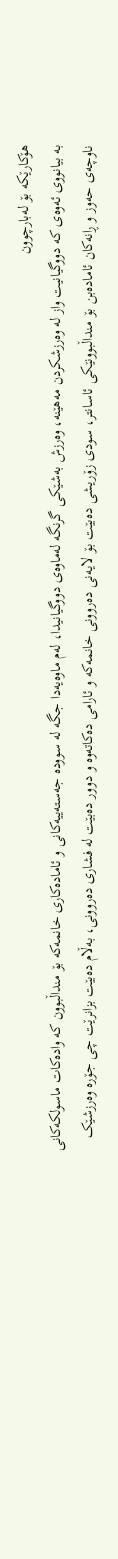هۆکارێکە بۆ لەبارچوون
بە بیانووی ئەوەی کە دووگیانیت واز لە وەرزشکردن مەهێنە، وەرزش بەشێکی گرنگە لەماوەی دووگیانیدا، لەم ماوەیەدا جگە لە سوودە جەستەییەکانی و ئامادەکاری خانمەکە بۆ منداڵبوون کە وادەکات ماسولکەکانی ناوچەی حەوز و ڕانەکان ئامادەبن بۆ منداڵبوونێکی ئاسانتر، سودی زۆریشی دەبێت بۆ لایەنی دەروونی خانمەکە و ئارامی دەکاتەوە و دوور دەبێت لە فشاری دەروونی، بەڵام دەبێت بزانرێت چی جۆرە وەرزشێک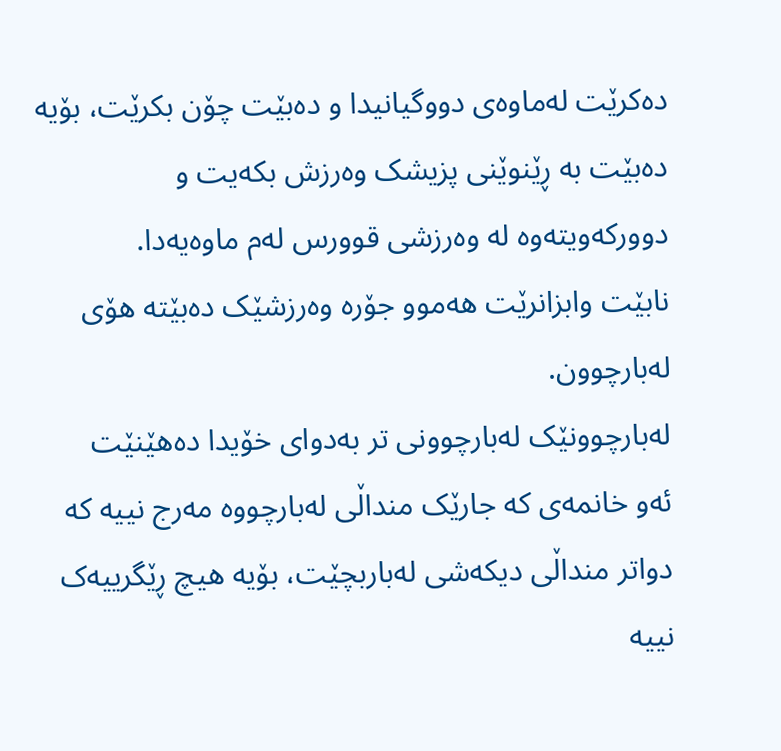دەکرێت لەماوەی دووگیانیدا و دەبێت چۆن بکرێت، بۆیە دەبێت بە ڕێنوێنی پزیشک وەرزش بکەیت و دوورکەویتەوە لە وەرزشی قوورس لەم ماوەیەدا.
نابێت وابزانرێت هەموو جۆرە وەرزشێک دەبێتە هۆی لەبارچوون.
لەبارچوونێک لەبارچوونی تر بەدوای خۆیدا دەهێنێت
ئەو خانمەی کە جارێک منداڵی لەبارچووە مەرج نییه کە دواتر منداڵی دیکەشی لەباربچێت، بۆیە هیچ ڕێگرییەک نییە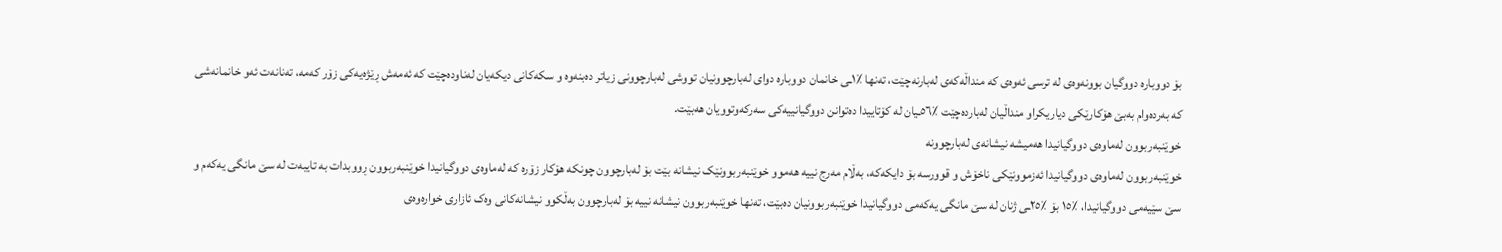بۆ دووبارە دووگیان بوونەوەی لە ترسی ئەوەی کە منداڵەکەی لەبارنەچێت، تەنها ٪١ـی خانمان دووبارە دوای لەبارچوونیان تووشی لەبارچوونی زیاتر دەبنەوە و سکەکانی دیکەیان لەناودەچێت کە ئەمەش ڕێژەیەکی زۆر کەمە، تەنانەت ئەو خانمانەشی کە بەردەوام بەبێ هۆکارێکی دیاریکراو منداڵیان لەباردەچێت ٪٥٦ـیان لە کۆتاییدا دەتوانن دووگیانییەکی سەرکەوتوویان هەبێت.
خوێنبەربوون لەماوەی دووگیانیدا هەمیشە نیشانەی لەبارچوونە
خوێنبەربوون لەماوەی دووگیانیدا ئەزموونێکی ناخۆش و قوورسە بۆ دایکەکە، بەڵام مەرج نییە هەموو خوێنبەربوونێک نیشانە بێت بۆ لەبارچوون چونکە هۆکار زۆرە کە لەماوەی دووگیانیدا خوێنبەربوون ڕووبدات بە تایبەت لە سێ مانگی یەکەم و سێ سێیەمی دووگیانیدا، ٪١٥ بۆ ٪٢٥ـی ژنان لە سێ مانگی یەکەمی دووگیانیدا خوێنبەربوونیان دەبێت، تەنها خوێنبەربوون نیشانە نییە بۆ لەبارچوون بەڵکوو نیشانەکانی وەک ئازاری خوارەوەی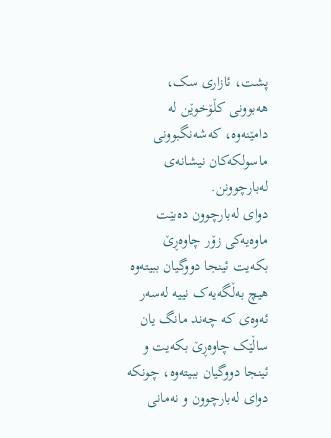پشت، ئازاری سک، هەبوونی کڵۆخوێن لە دامێنەوە، کەشەنگبوونی ماسولکەکان نیشانەی لەبارچوونن.
دوای لەبارچوون دەبێت ماوەیەکی زۆر چاوەڕێ بکەیت ئینجا دووگیان ببیتەوە
هیچ بەڵگەیەک نییە لەسەر ئەوەی کە چەند مانگ یان ساڵێک چاوەڕێ بکەیت و ئینجا دووگیان ببیتەوە، چونکە دوای لەبارچوون و نەمانی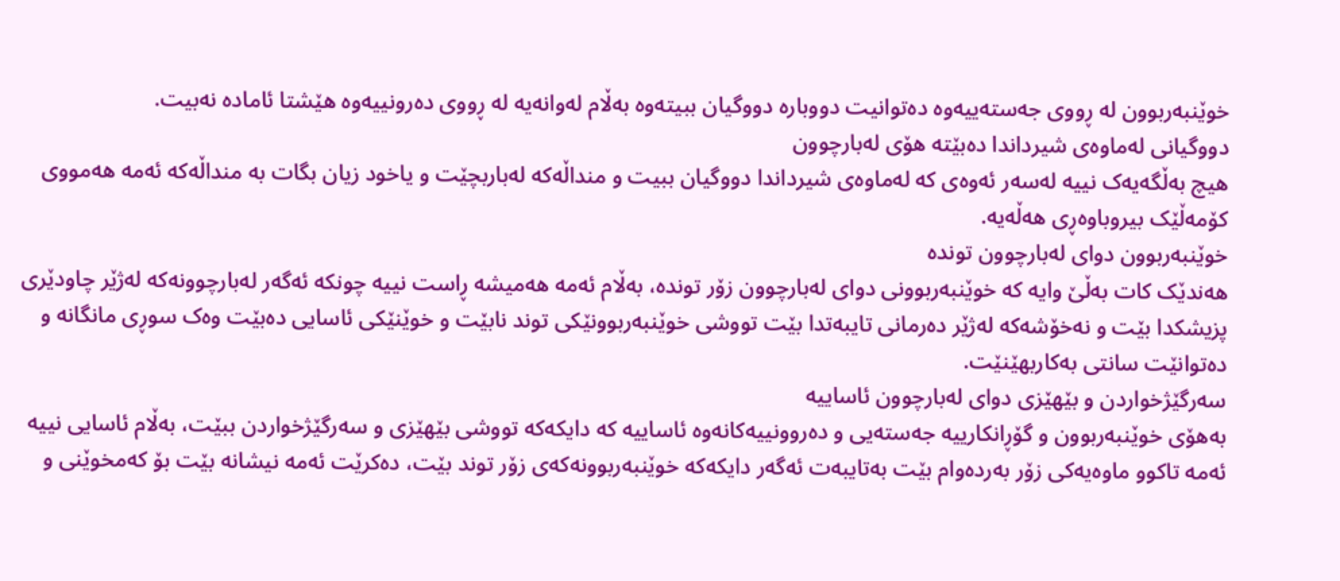خوێنبەربوون لە ڕووی جەستەییەوە دەتوانیت دووبارە دووگیان ببیتەوە بەڵام لەوانەیە لە ڕووی دەرونییەوە هێشتا ئامادە نەبیت.
دووگیانی لەماوەی شیرداندا دەبێتە هۆی لەبارچوون
هیچ بەڵگەیەک نییە لەسەر ئەوەی کە لەماوەی شیرداندا دووگیان ببیت و منداڵەکە لەباربچێت و یاخود زیان بگات بە منداڵەکە ئەمە هەمووی کۆمەڵێک بیروباوەڕی هەڵەیه.
خوێنبەربوون دوای لەبارچوون توندە
هەندێک کات بەڵێ وایە کە خوێنبەربوونی دوای لەبارچوون زۆر توندە، بەڵام ئەمە هەمیشە ڕاست نییە چونکە ئەگەر لەبارچوونەکە لەژێر چاودێری پزیشکدا بێت و نەخۆشەکە لەژێر دەرمانی تایبەتدا بێت تووشی خوێنبەربوونێکی توند نابێت و خوێنێکی ئاسایی دەبێت وەک سوڕی مانگانە و دەتوانێت سانتی بەکاربهێنێت.
سەرگێژخواردن و بێهێزی دوای لەبارچوون ئاساییه
بەهۆی خوێنبەربوون و گۆڕانکارییە جەستەیی و دەروونییەکانەوە ئاساییە کە دایکەکە تووشی بێهێزی و سەرگێژخواردن ببێت، بەڵام ئاسایی نییە ئەمە تاکوو ماوەیەکی زۆر بەردەوام بێت بەتایبەت ئەگەر دایکەکە خوێنبەربوونەکەی زۆر توند بێت، دەکرێت ئەمە نیشانە بێت بۆ کەمخوێنی و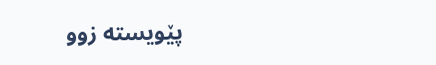پێویستە زوو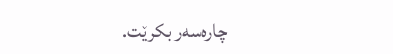چارەسەر بکرێت.